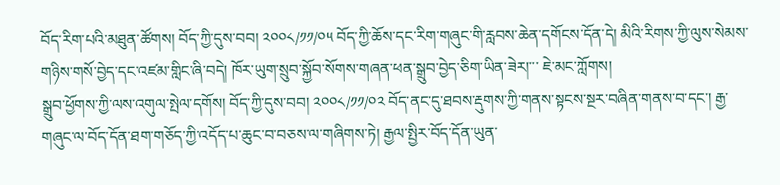བོད་རིག་པའི་མཐུན་ཚོགས། བོད་ཀྱི་དུས་བབ། ༢༠༠༨/༡༡/༠༥ བོད་ཀྱི་ཆོས་དང་རིག་གཞུང་གི་རླབས་ཆེན་དགོངས་དོན་དེ། མིའི་རིགས་ཀྱི་ལུས་སེམས་གཉིས་གསོ་བྱེད་དང་འཛམ་གླིང་ཞི་བདེ། ཁོར་ཡུག་སྲུབ་སྐྱོབ་སོགས་གཞན་ཕན་སྒྲུབ་བྱེད་ཅིག་ཡིན་ཟེར།་་་ ཇེ་མང་ཀློགས།
སྒྲུབ་ཕྱོགས་ཀྱི་ལས་འགུལ་སྤེལ་དགོས། བོད་ཀྱི་དུས་བབ། ༢༠༠༨/༡༡/༠༢ བོད་ནང་དུ་ཐབས་རྡུགས་ཀྱི་གནས་སྟངས་སྔར་བཞིན་གནས་བ་དང་། རྒྱ་གཞུང་ལ་བོད་དོན་ཐག་གཅོད་ཀྱི་འདོད་པ་ཆུང་བ་བཅས་ལ་གཞིགས་ཏེ། རྒྱལ་སྤྱིར་བོད་དོན་ཡུན་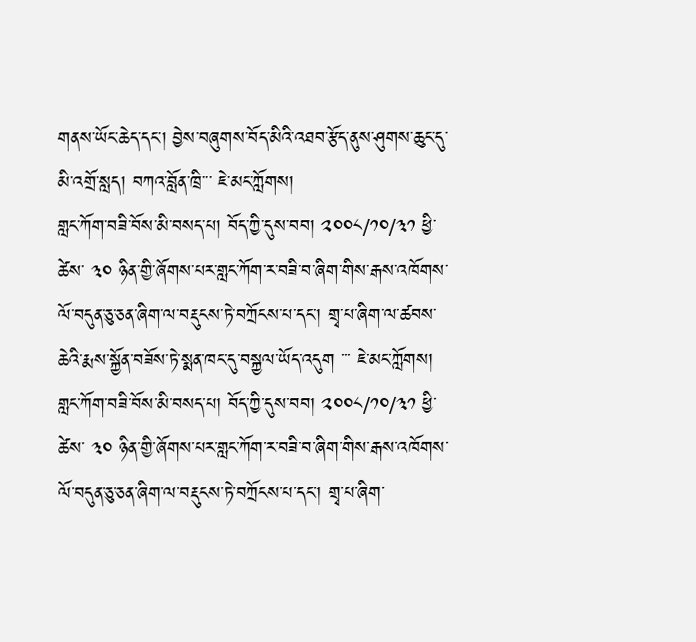གནས་ཡོང་ཆེད་དང་། བྱེས་བཞུགས་བོད་མིའི་འཐབ་རྩོད་ནུས་ཤུགས་ཆུང་དུ་མི་འགྲོ་སླད། བཀའ་བློན་ཁྲི་་་ ཇེ་མང་ཀློགས།
གླང་ཀོག་བཟི་བོས་མི་བསད་པ། བོད་ཀྱི་དུས་བབ། ༢༠༠༨/༡༠/༣༡ ཕྱི་ཚེས་ ༣༠ ཉིན་གྱི་ཞོགས་པར་གླང་ཀོག་ར་བཟི་བ་ཞིག་གིས་རྒས་འཁོགས་ལོ་བདུན་ཅུ་ཅན་ཞིག་ལ་བརྡུངས་ཏེ་བཀྲོངས་པ་དང་། གྲྭ་པ་ཞིག་ལ་ཚབས་ཆེའི་རྨས་སྐྱོན་བཟོས་ཏེ་སྨན་ཁང་དུ་བསྐྱལ་ཡོད་འདུག ་་་ ཇེ་མང་ཀློགས།
གླང་ཀོག་བཟི་བོས་མི་བསད་པ། བོད་ཀྱི་དུས་བབ། ༢༠༠༨/༡༠/༣༡ ཕྱི་ཚེས་ ༣༠ ཉིན་གྱི་ཞོགས་པར་གླང་ཀོག་ར་བཟི་བ་ཞིག་གིས་རྒས་འཁོགས་ལོ་བདུན་ཅུ་ཅན་ཞིག་ལ་བརྡུངས་ཏེ་བཀྲོངས་པ་དང་། གྲྭ་པ་ཞིག་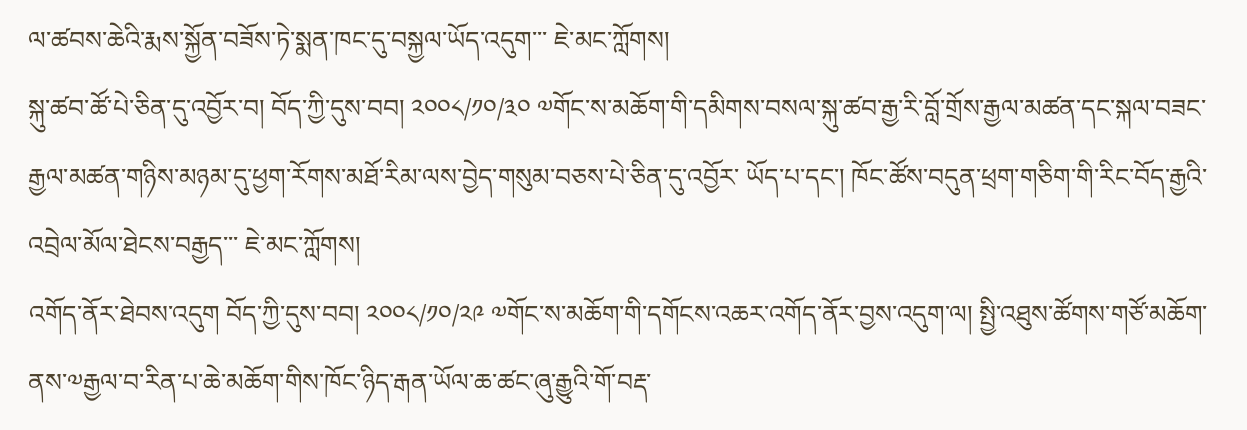ལ་ཚབས་ཆེའི་རྨས་སྐྱོན་བཟོས་ཏེ་སྨན་ཁང་དུ་བསྐྱལ་ཡོད་འདུག་་་ ཇེ་མང་ཀློགས།
སྐུ་ཚབ་ཚོ་པེ་ཅིན་དུ་འབྱོར་བ། བོད་ཀྱི་དུས་བབ། ༢༠༠༨/༡༠/༣༠ ༧གོང་ས་མཆོག་གི་དམིགས་བསལ་སྐུ་ཚབ་རྒྱ་རི་བློ་གྲོས་རྒྱལ་མཚན་དང་སྐལ་བཟང་ རྒྱལ་མཚན་གཉིས་མཉམ་དུ་ཕྱག་རོགས་མཐོ་རིམ་ལས་བྱེད་གསུམ་བཅས་པེ་ཅིན་དུ་འབྱོར་ ཡོད་པ་དང་། ཁོང་ཚོས་བདུན་ཕྲག་གཅིག་གི་རིང་བོད་རྒྱའི་འབྲེལ་མོལ་ཐེངས་བརྒྱད་་་ ཇེ་མང་ཀློགས།
འགོད་ནོར་ཐེབས་འདུག བོད་ཀྱི་དུས་བབ། ༢༠༠༨/༡༠/༢༩ ༧གོང་ས་མཆོག་གི་དགོངས་འཆར་འགོད་ནོར་བྱས་འདུག་ལ། སྤྱི་འཐུས་ཚོགས་གཙོ་མཆོག་ནས་༧རྒྱལ་བ་རིན་པ་ཆེ་མཆོག་གིས་ཁོང་ཉིད་རྒན་ཡོལ་ཆ་ཚང་ཞུ་རྒྱུའི་གོ་བརྡ་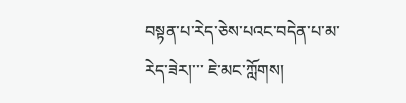བསྟན་པ་རེད་ཅེས་པའང་བདེན་པ་མ་རེད་ཟེར།་་་ ཇེ་མང་ཀློགས།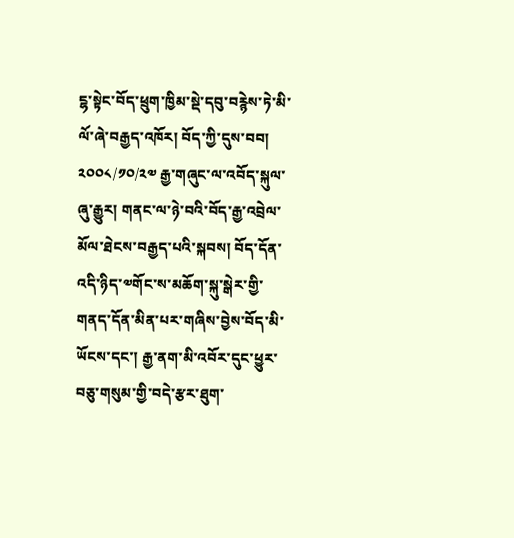ངྷ་སྟེང་བོད་ཕྲུག་ཁྱིམ་སྡེ་དབུ་བརྙེས་ཏེ་མི་ལོ་ཞེ་བརྒྱད་འཁོར། བོད་ཀྱི་དུས་བབ། ༢༠༠༨/༡༠/༢༧ རྒྱ་གཞུང་ལ་འབོད་སྐུལ་ཞུ་རྒྱུར། གནང་ལ་ཉེ་བའི་བོད་རྒྱ་འབྲེལ་མོལ་ཐེངས་བརྒྱད་པའི་སྐབས། བོད་དོན་འདི་ཉིད་༧གོང་ས་མཆོག་སྐུ་སྒེར་གྱི་གནད་དོན་མིན་པར་གཞིས་བྱེས་བོད་མི་ཡོངས་དང་། རྒྱ་ནག་མི་འབོར་དུང་ཕྱུར་བཅུ་གསུམ་གྱི་བདེ་རྩར་ཐུག་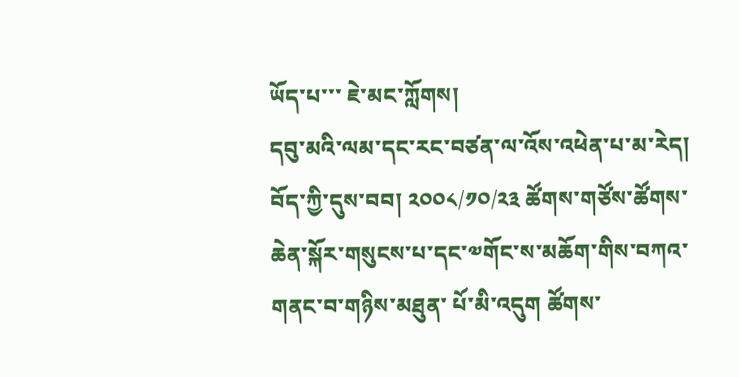ཡོད་པ་་་ ཇེ་མང་ཀློགས།
དབུ་མའི་ལམ་དང་རང་བཙན་ལ་འོས་འཕེན་པ་མ་རེད། བོད་ཀྱི་དུས་བབ། ༢༠༠༨/༡༠/༢༣ ཚོགས་གཙོས་ཚོགས་ཆེན་སྐོར་གསུངས་པ་དང་༧གོང་ས་མཆོག་གིས་བཀའ་གནང་བ་གཉིས་མཐུན་ པོ་མི་འདུག ཚོགས་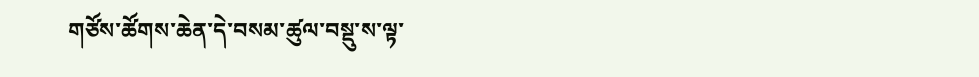གཙོས་ཚོགས་ཆེན་དེ་བསམ་ཚུལ་བསྡུ་ས་ལྟ་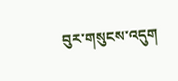བུར་གསུངས་འདུག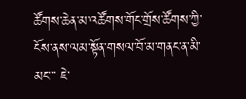ཚོགས་ཆེན་མ་འཚོགས་གོང་གྲོས་ཚོགས་ཀྱི་ངོས་ནས་ལམ་སྟོན་གསལ་བོ་མ་གནང་ན་མི་མང་་་ ཇེ་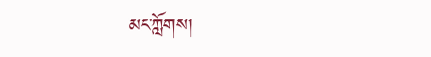མང་ཀློགས།